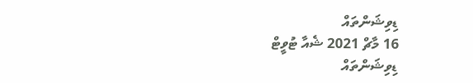ޑިވިޝަންތައް
16 މާޗް 2021 ޝެއާ ޓުވީޓް
ޑިވިޝަންތައް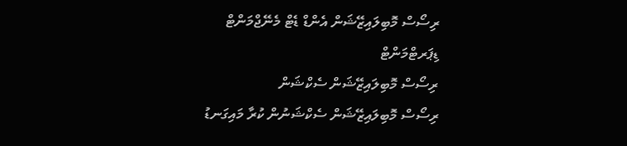ރިސޯސް މޮބިލައިޒޭޝަން އެންޑް ޑެޓް މެނޭޖްމަންޓް ޑިޕަރޓްމަންޓް
ރިސޯސް މޮބިލައިޒޭޝަން ސެކްޝަން
ރިސޯސް މޮބިލައިޒޭޝަން ސެކްޝަނުން ކުރާ މައިގަނޑު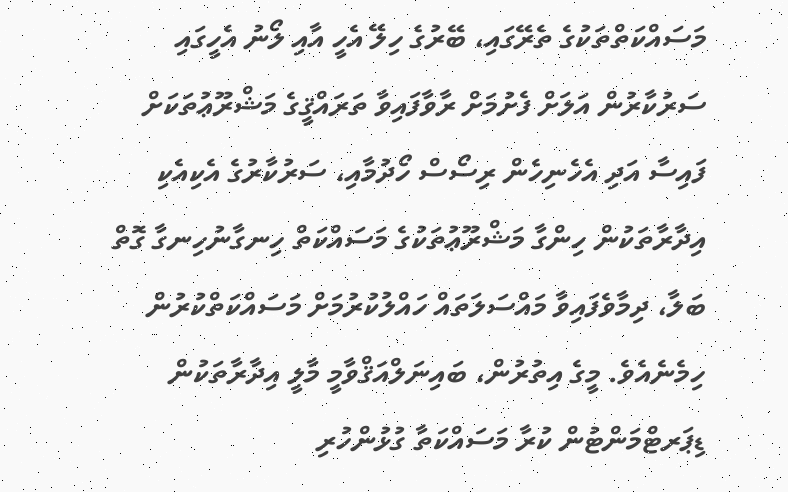މަސައްކަތްތަކުގެ ތެރޭގައި، ބޭރުގެ ހިލޭ އެހީ އާއި ލޯނު އެހީގައި ސަރުކާރުން އަލަށް ފެށުމަށް ރާވާފައިވާ ތަރައްޤީގެ މަޝްރޫޢުތަކަށް ފައިސާ އަދި އެހެނިހެން ރިސޯސް ހޯދުމާއި، ސަރުކާރުގެ އެކިއެކި އިދާރާތަކުން ހިންގާ މަޝްރޫޢުތަކުގެ މަސައްކަތް ހިނގާނުހިނގާ ގޮތް ބަލާ، ދިމާވެފައިވާ މައްސަލަތައް ހައްލުކުރުމަށް މަސައްކަތްކުރުން ހިމެނެއެވެ. މީގެ އިތުރުން، ބައިނަލްއަޤްވާމީ މާލީ އިދާރާތަކުން ޑިޕަރޓްމަންޓުން ކުރާ މަސައްކަތާ ގުޅުންހުރި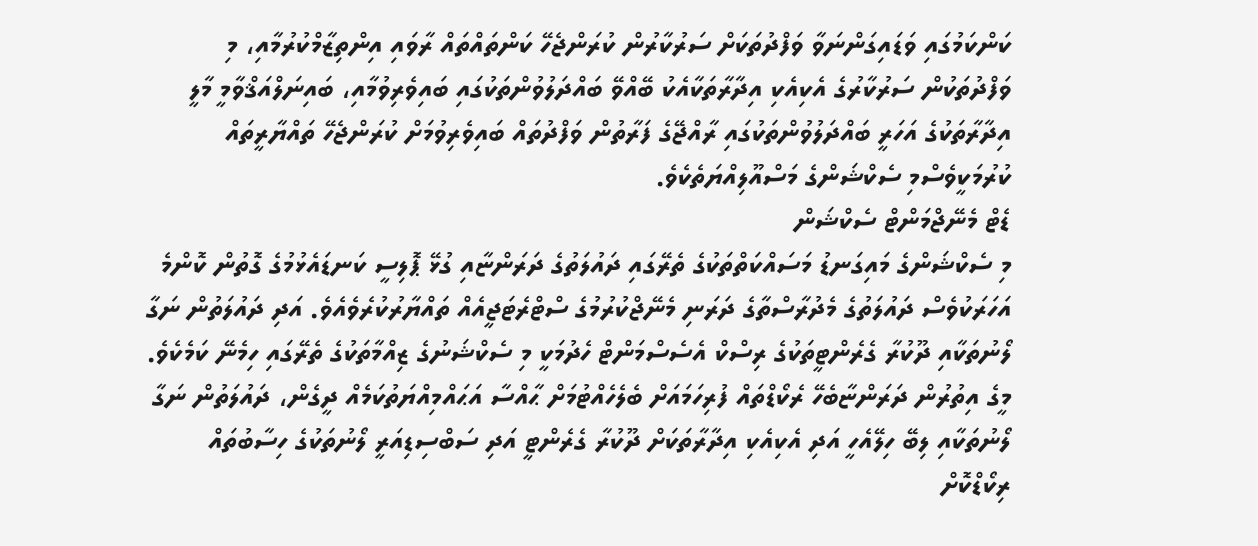ކަންކަމުގައި ވަޑައިގަންނަވާ ވަފްދުތަކަށް ސަރުކާރުން ކުރަންޖެހޭ ކަންތައްތައް ރާވައި އިންތިޒާމްކުރުމާއި، މި ވަފްދުތަކުން ސަރުކާރުގެ އެކިއެކި އިދާރާތަކާއެކު ބޭއްވޭ ބައްދަލުވުންތަކުގައި ބައިވެރިވުމާއި، ބައިނަލްއަޤްވާމީ މާލީ އިދާރާތަކުގެ އަހަރީ ބައްދަލުވުންތަކުގައި ރާއްޖޭގެ ފަރާތުން ވަފްދުތައް ބައިވެރިވުމަށް ކުރަންޖެހޭ ތައްޔާރީތައް ކުރުމަކީވެސްމި ސެކްޝަންގެ މަސްއޫލިއްޔަތެކެވެ.
ޑެޓް މެނޭޖްމަންޓް ސެކްޝަން
މި ސެކްޝަންގެ މައިގަނޑު މަސައްކަތްތަކުގެ ތެރޭގައި ދައުލަތުގެ ދަރަންޏާއި ގުޅޭ ޕޮލިސީ ކަނޑައެޅުމުގެ ގޮތުން ކޮންމެ އަހަރަކުވެސް ދައުލަތުގެ މެދުރާސްތާގެ ދަރަނި މެނޭޖްކުރުމުގެ ސްޓްރެޓަޖީއެއް ތައްޔާރުކުރެވެއެވެ. އަދި ދައުލަތުން ނަގާ ލޯނުތަކާއި ދޫކުރާ ގެރެންޓީތަކުގެ ރިސްކް އެސެސްމަންޓް ހެދުމަކީ މި ސެކްޝަނުގެ ޒިއްމާތަކުގެ ތެރޭގައި ހިމެނޭ ކަމެކެވެ. މީގެ އިތުރުން ދަރަންޏާބެހޭ ރެކޯޑްތައް ފުރިހަމައަށް ބެލެހެއްޓުމަށް ޙާއްސާ އަޙައްމިއްޔަތުކަމެއް ދީގެން، ދައުލަތުން ނަގާ ލޯނުތަކާއި ލިބޭ ހިލޭއެހީ އަދި އެކިއެކި އިދާރާތަކަށް ދޫކުރާ ގެރެންޓީ އަދި ސަބްސިޑިއަރީ ލޯނުތަކުގެ ހިސާބުތައް ރިކޯޑްކޮށް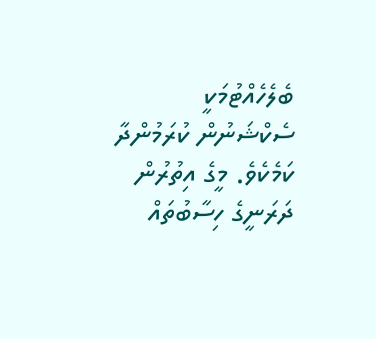ބެލެހެއްޓުމަކީ ސެކްޝަނުން ކުރަމުންދާ ކަމެކެވެ. މީގެ އިތުރުން ދަރަނީގެ ހިސާބުތައް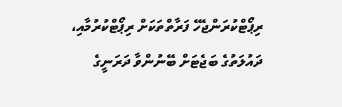ރިޕޯޓްކުރަންޖެހޭ ފަރާތްތަކަށް ރިޕޯޓްކުރުމާއި، ދައުލަތުގެ ބަޖެޓަށް ބޭނުންވާ ދަރަނީގެ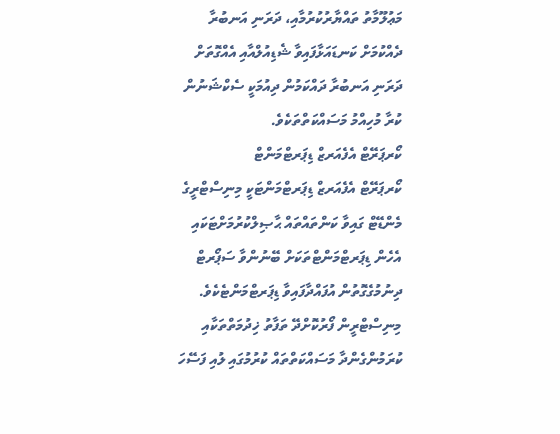މަޢުލޫމާތު ތައްޔާރުކުރުމާއި، ދަރަނި އަނބުރާ ދެއްކުމަށް ކަނޑައަޅާފައިވާ ޝެޑިއުލްއާއި އެއްގޮތަށް ދަރަނި އަނބުރާ ދައްކަމުން ދިއުމަކީ ސެކްޝަނުން ކުރާ މުހިއްމު މަސައްކަތްތަކެވެ.
ކޯރޕަރޭޓް އެފެއަރޒް ޑިޕަރޓްމަންޓް
ކޯރޕަރޭޓް އެފެއަރޒް ޑިޕަރޓްމަންޓަކީ މިނިސްޓްރީގެ މެންޑޭޓް ގައިވާ ކަންތައްތައް ޙާޞިލްކުރުމަށްޓަކައި އެހެން ޑިޕަރޓްމަންޓްތަކަށް ބޭނުންވާ ސަޕޯރޓް ދިނުމުގެގޮތުން އުފައްދާފައިވާ ޑިޕަރޓްމަންޓެކެވެ. މިނިސްޓްރީން ފޯރުކޮށްދޭ ތަފާތު ޚިދުމަތްތަކާއި ކުރަމުންގެންދާ މަސައްކަތްތައް ކުރުމުގައި ލުއި ފަސޭހަ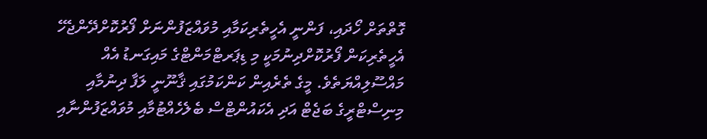ގޮތްތަށް ހޯދައި، ފަންނީ އެހީތެރިކަމާއި މުވައްޒަފުންނަށް ފޯރުކޮށްދޭންޖެހޭ އެހީތެރިކަން ފޯރުކޮށްދިނުމަކީ މި ޑިޕަރޓްމަންޓްގެ މައިގަނޑު އެއް މައްސޫލިއްޔަތެވެ. މީގެ ތެރެއިން ކަންކަމުގައި ޤާނޫނީ ލަފާ ދިނުމާއި މިނިސްޓްރީގެ ބަޖެޓް އަދި އެކައުންޓްސް ބެލެހެއްޓުމާއި މުވައްޒަފުންނާއި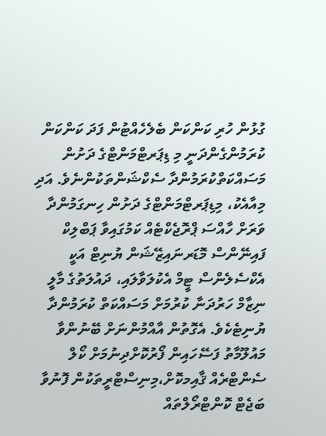ގުޅުން ހުރި ކަންކަން ބެލެހެއްޓުން ފަދަ ކަންކަން ކުރަމުންގެންދަނީ މި ޑިޕަރޓްމަންޓްގެ ދަށުން މަސައްކަތްކުރަމުންދާ ސެކްޝަންތަކުންނެވެ. އަދި މިއާއެކު، މިޑިޕަރޓްމަންޓްގެ ދަށުން ހިނގަމުންދާ ވަރަށް ހާއްސަ ޕްރޮޖެކްޓެއް ކަމުގައިވާ ޕަބްލިކް ފައިނޭންސް މޮޑަރނައިޒޭޝަން ޔުނިޓް އަކީ އެކްސެލެންސް ޓީމް އެކުލަވާލައި، ދައުލަތުގެ މާލީ ނިޒާމް ހަރުދަނާ ކުރުމަށް މަސައްކަތް ކުރަމުންދާ ޔުނިޓެކެވެ. އެގޮތުން އާއްމުންނަށް ބޭނުންވާ މައުލޫމާތު ފަސޭހައިން ފޯރުކޮށްދިނުމަށް ކޯލް ސެންޓްރެއް ޤާއިމކޮށް،މިނިސްޓްރީތަކުން ފޮނުވާ ބަޖެޓް ކޮންޓްރޯލްތައް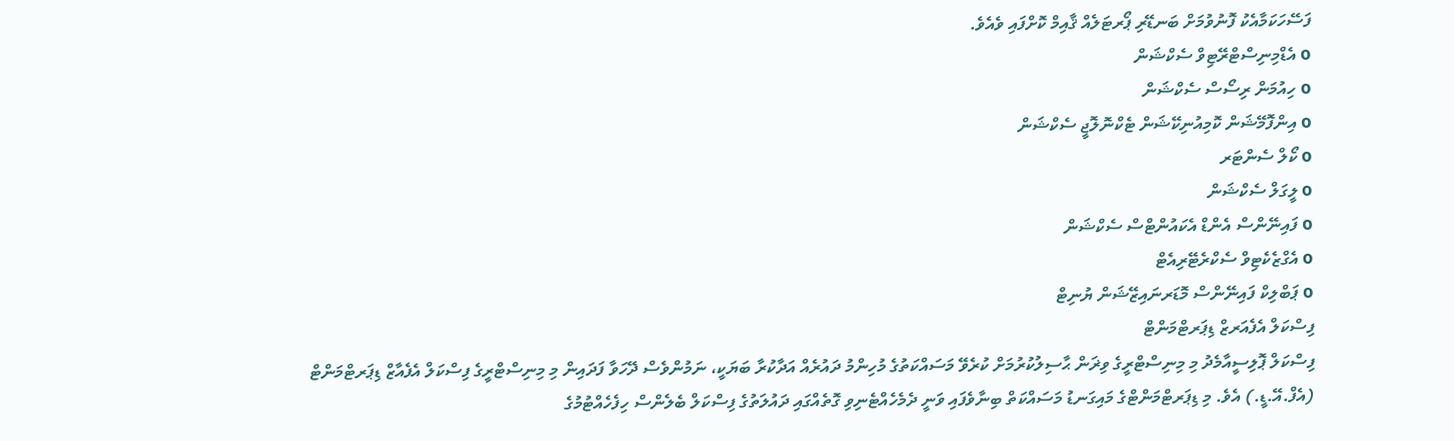ފަސޭހަކަމާއެކު ފޮނުވުމަށް ބަނޑޭރި ޕޯރޓަލެއް ޤާއިމް ކޮށްފައި ވެއެވެ.
o އެޑްމިނިސްޓްރޭޓިވް ސެކްޝަން
o ހިއުމަން ރިސޯސް ސެކްޝަން
o އިންފޮމޭޝަން ކޮމިއުނިކޭޝަން ޓެކްނޮލޮޖީ ސެކްޝަން
o ކޯލް ސެންޓަރ
o ލީގަލް ސެކްޝަން
o ފައިނޭންސް އެންޑް އެކައުންޓްސް ސެކްޝަން
o އެގްޒެކެޓިވް ސެކްރެޓޭރިއެޓް
o ޕަބްލިކް ފައިނޭންސް މޮޑަރނައިޒޭޝަން ޔުނިޓް
ފިސްކަލް އެފެއަރޒް ޑިޕަރޓްމަންޓް
ފިސްކަލް ޕޮލިސީއާމެދު މި މިނިސްޓްރީގެ ވިޜަން ޙާސިލުކުރުމަށް ކުރެވޭ މަސައްކަތުގެ މުހިންމު ދައުރެއް އަދާކުރާ ބަޔަކީ، ނަމުންވެސް ދޭހަވާ ފަދައިން މި މިނިސްޓްރީގެ ފިސްކަލް އެފެއާޒް ޑިޕަރޓްމަންޓް (އެފް.އޭ.ޑީ.) އެވެ. މި ޑިޕަރޓްމަންޓްގެ މައިގަނޑު މަސައްކަތް ބިނާވެފައި ވަނީ ދެމެހެއްޓެނިވި ގޮތެއްގައި ދައުލަތުގެ ފިސްކަލް ބެލެންސް ހިފެހެއްޓުމުގެ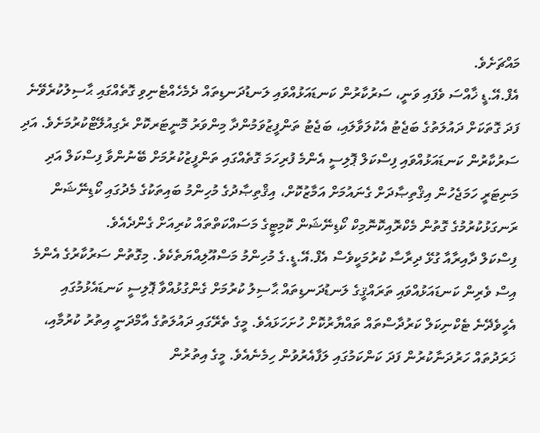މައްޗަށެވެ.
އެފް.އޭ.ޑީ ޚާއްސަ ވެފައި ވަނީ، ސަރުކާރުން ކަނޑައަޅުއްވައި ލަނޑުދަނޑިތައް ދެމެހެއްޓެނިވި ގޮތެއްގައި ޙާސިލުކުރެވޭނެ ފަދަ ގޮތަކަށް ދައުލަތުގެ ބަޖެޓު އެކުލަވާލައި، ބަޖެޓު ތަންފީޒުވަމުންދާ މިންވަރު މޮނީޓަރކޮށް ރެގިއުލޭޓްކުރުމަށެވެ. އަދި ސަރުކާރުން ކަނޑައަޅުއްވައި ފިސްކަލް ޕޮލިސީ އެންމެ ފުރިހަމަ ގޮތެއްގައި ތަންފީޒުކުރުމަށް ބޭނުންވާ ފިސްކަލް އަދި މަނިޓަރީ ހަމަޖެހުން އިޤްތިޞާދަށް ގެނައުމަށް އަމާޒުކޮށް، އިޤްތިޞާދުގެ މުހިންމު ބައިތަކުގެ މެދުގައި ކޯޑިނޭޝަން ރަނގަޅުކުރުމުގެ ގޮތުން މެކްރޮއިކޮނޮމިކް ކޯޑިނޭޝަން ކޮމިޓީގެ މަސައްކަތްތައް ކުރިއަށް ގެންދެއެވެ.
ފިސްކަލް ދާއިރާއާ ގުޅޭ ދިރާސާ ކުރުމަކީވެސް އެފް.އޭ.ޑީ.ގެ މުހިންމު މަސްއޫލިއްޔަތެކެވެ. މިގޮތުން ސަރުކާރުގެ އެންމެ އިސް ވެރިން ކަނޑައަޅުއްވައި ތަރައްޤީގެ ލަނޑުދަނޑިތައް ޙާސިލު ކުރުމަށް ގެންގުޅުއްވާ ޕޮލިސީ ކަނޑައެޅުމުގައި އެހީވެދޭނެ ޓެކްނިކަލް ކަރުދާސްތައް ތައްޔާރުކޮށް ހުށަހަޅައެވެ. މީގެ ތެރޭގައި ދައުލަތުގެ އާމްދަނީ އިތުރު ކުރުމާއި، ޚަރަދުތައް ހަރުދަނާކުރުން ފަދަ ކަންކަމުގައި ލަފާއެރުވުން ހިމެނެއެވެ. މީގެ އިތުރުން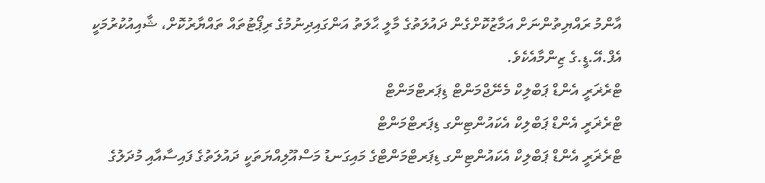އާންމު ރައްޔިތުންނަށް އަމާޒުކޮށްގެން ދައުލަތުގެ މާލީ ޙާލަތު އަންގައިދިނުމުގެ ރިޕޯޓުތައް ތައްޔާރުކޮށް، ޝާއިއުކުރުމަކީ އެފް.އޭ.ޑީ.ގެ ޒިންމާއެކެވެ.
ޓްރެޜަރީ އެންޑް ޕަބްލިކް މެނޭޖްމަންޓް ޑިޕަރޓްމަންޓް
ޓްރެޜަރީ އެންޑް ޕަބްލިކް އެކައުންޓިންގ ޑިޕަރޓްމަންޓް
ޓްރެޜަރީ އެންޑް ޕަބްލިކް އެކައުންޓިންގ ޑިޕަރޓްމަންޓްގެ މައިގަނޑު މަސްއޫލިއްޔަތަކީ ދައުލަތުގެ ފައިސާއާއި މުދަލުގެ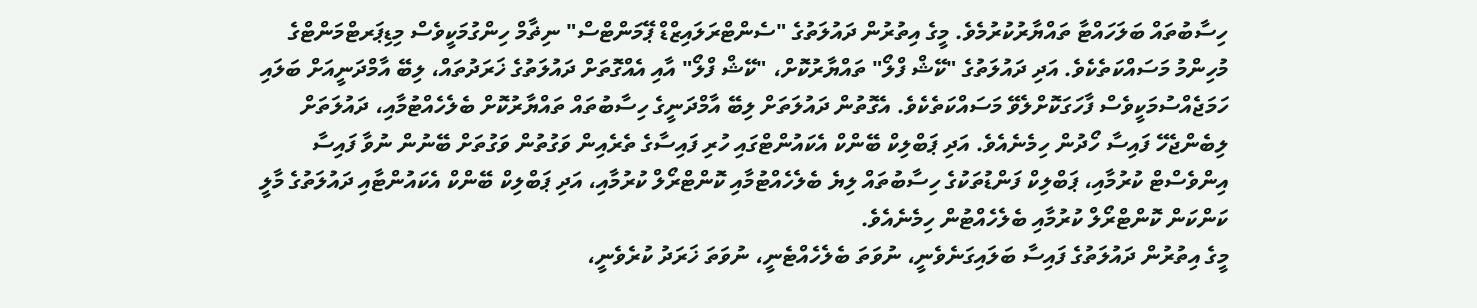ހިސާބުތައް ބަލަހައްޓާ ތައްޔާރުކުރުމެވެ. މީގެ އިތުރުން ދައުލަތުގެ "ސެންޓްރަލައިޒްޑް ޕޭމަންޓްސް" ނިޡާމް ހިންގުމަކީވެސް މިޑިޕަރޓްމަންޓްގެ މުހިންމު މަސައްކަތެކެވެ. އަދި ދައުލަތުގެ "ކޭޝް ފްލޯ" ތައްޔާރުކޮށް، "ކޭޝް ފްލޯ" އާއި އެއްގޮތަށް ދައުލަތުގެ ޚަރަދުތައް، ލިބޭ އާމްދަނީއަށް ބަލައި ހަމަޖެއްސުމަކީވެސް ފާހަގަކޮށްލެވޭ މަސައްކަތެކެވެ. އެގޮތުން ދައުލަތަށް ލިބޭ އާމްދަނީގެ ހިސާބުތައް ތައްޔާރުކޮށް ބެލެހެއްޓުމާއި، ދައުލަތަށް ލިބެންޖެހޭ ފައިސާ ހޯދުން ހިމެނެއެވެ. އަދި ޕަބްލިކް ބޭންކް އެކައުންޓްގައި ހުރި ފައިސާގެ ތެރެއިން ވަގުތުން ވަގުތަށް ބޭނުން ނުވާ ފައިސާ އިންވެސްޓް ކުރުމާއި، ޕަބްލިކް ފަންޑުތަކުގެ ހިސާބުތައް ލިޔެ ބެލެހެއްޓުމާއި ކޮންޓްރޯލް ކުރުމާއި، އަދި ޕަބްލިކް ބޭންކް އެކައުންޓާއި ދައުލަތުގެ މާލީ ކަންކަން ކޮންޓްރޯލް ކުރުމާއި ބެލެހެއްޓުން ހިމެނެއެވެ.
މީގެ އިތުރުން ދައުލަތުގެ ފައިސާ ބަލައިގަނެވެނީ، ނުވަތަ ބެލެހެއްޓެނީ، ނުވަތަ ޚަރަދު ކުރެވެނީ،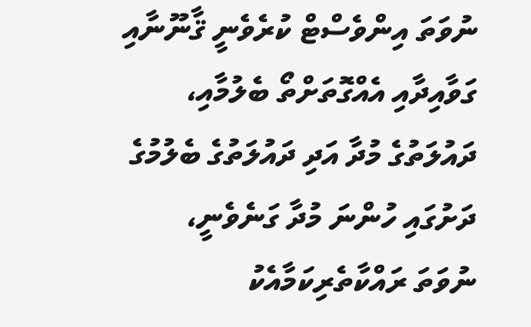ނުވަތަ އިންވެސްޓް ކުރެވެނީ ޤާނޫނާއި ގަވާއިދާއި އެއްގޮތަށްތޯ ބެލުމާއި، ދައުލަތުގެ މުދާ އަދި ދައުލަތުގެ ބެލުމުގެ ދަށުގައި ހުންނަ މުދާ ގަނެވެނީ، ނުވަތަ ރައްކާތެރިކަމާއެކު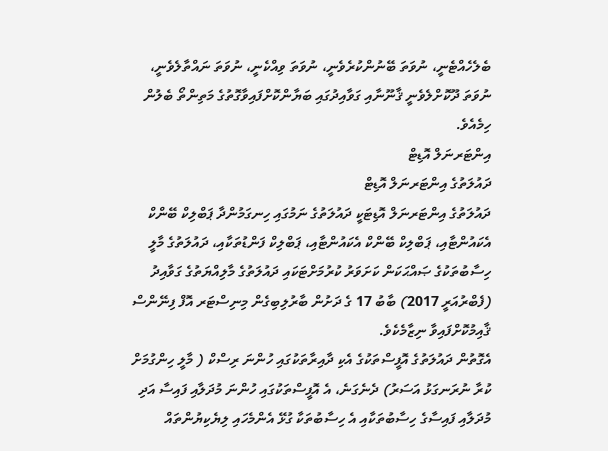ބެލެހެއްޓެނީ، ނުވަތަ ބޭނުންކުރެވެނީ، ނުވަތަ ވިއްކެނީ، ނުވަތަ ނައްތާލެވެނީ، ނުވަތަ ދޫކޮށްލެވެނީ ޤާނޫނާއި ގަވާއިދުގައި ބަޔާންކޮށްފައިވާގޮތުގެ މަތިންތޯ ބެލުން ހިމެއެވެ.
އިންޓަރނަލް އޮޑިޓް
ދައުލަތުގެ އިންޓަރނަލް އޮޑިޓް
ދައުލަތުގެ އިންޓަރނަލް އޮޑިޓަކީ ދައުލަތުގެ ނަމުގައި ހިނގަމުންދާ ޕަބްލިކް ބޭންކް އެކައުންޓާއި، ޕަބްލިކް ބޭންކް އެކައުންޓާއި، ޕަބްލިކް ފަންޑުތަކާއި، ދައުލަތުގެ މާލީ ހިސާބުތަކުގެ ޞައްޙަކަން ކަށަވަރު ކުރުމަށްޓަކައި ދައުލަތުގެ މާލިއްޔަތުގެ ގަވާއިދު (ފެބްރުއަރީ 2017) ބާބު 17 ގެ ދަށުން ބާރުލިބިގެން މިނިސްޓަރ އޮފް ފިނޭންސް ޤާއިމުކޮށްފައިވާ ނިޒާމެކެވެ.
އެގޮތުން ދައުލަތުގެ އޮފީސްތަކުގެ އެކި ދާއިރާތަކުގައި ހުންނަ ރިސްކް ( މާލީ ހިންގުމަށް ކުރާ ނުރަނގަޅު އަސަރު) ދެނެގަނެ، އެ އޮފީސްތަކުގައި ހުންނަ މުދަލާއި ފައިސާ އަދި މުދަލާއި ފައިސާގެ ހިސާބުތަކާއި އެ ހިސާބުތަކާ ގުޅޭ އެންމެހައި ލިޔެކިޔުންތައް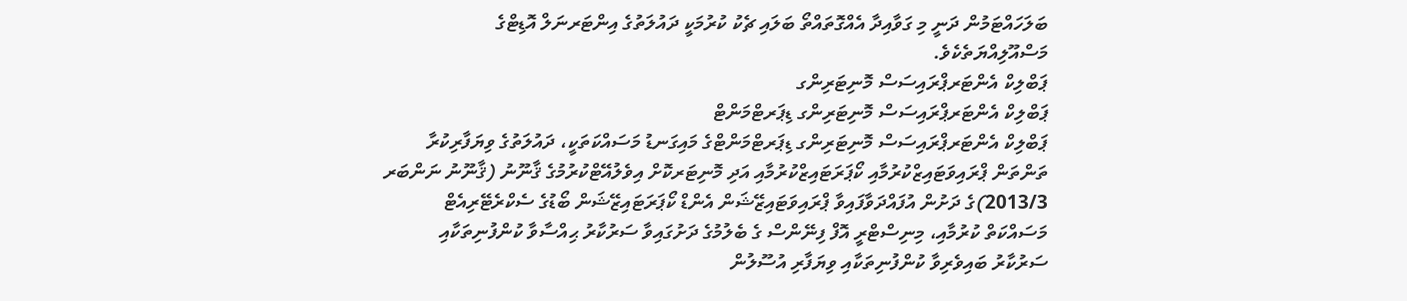ބަލަހައްޓަމުން ދަނީ މި ގަވާއިދާ އެއްގޮތައްތޯ ބަލައި ޗެކު ކުރުމަކީ ދައުލަތުގެ އިންޓަރނަލް އޮޑިޓްގެ މަސްއޫލިއްޔަތެކެވެ.
ޕަބްލިކް އެންޓަރޕްރައިސަސް މޮނިޓަރިންގ
ޕަބްލިކް އެންޓަރޕްރައިސަސް މޮނިޓަރިންގ ޑިޕަރޓްމަންޓް
ޕަބްލިކް އެންޓަރޕްރައިސަސް މޮނިޓަރިންގ ޑިޕަރޓްމަންޓްގެ މައިގަނޑު މަސައްކަތަކީ، ދައުލަތުގެ ވިޔަފާރިކުރާ ތަންތަން ޕްރައިވަޓައިޒްކުރުމާއި ކޯޕަރަޓައިޒްކުރުމާއި އަދި މޮނިޓަރކޮށް އިވެލުއޭޓްކުރުމުގެ ޤާނޫނު (ޤާނޫނު ނަންބަރ 2013/3)ގެ ދަށުން އުފައްދަވާފައިވާ ޕްރައިވަޓައިޒޭޝަން އެންޑް ކޯޕަރަޓައިޒޭޝަން ބޯޑުގެ ސެކްރެޓޭރިއެޓް މަސައްކަތް ކުރުމާއި، މިނިސްޓްރީ އޮފް ފިނޭންސް ގެ ބެލުމުގެ ދަށުގައިވާ ސަރުކާރު ޙިއްސާވާ ކުންފުނިތަކާއި ސަރުކާރު ބައިވެރިވާ ކުންފުނިތަކާއި ވިޔަފާރި އުސޫލުން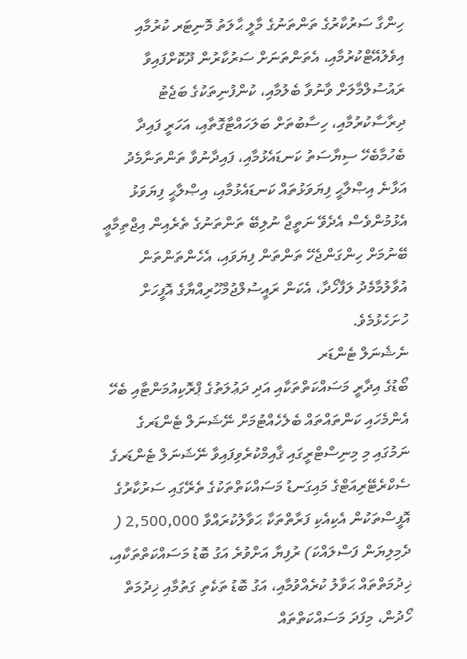ހިންގާ ސަރުކާރުގެ ތަންތަނުގެ މާލީ ޙާލަތު މޮނިޓަރ ކުރުމާއި އިވެލުއޭޓްކުރުމާއި، އެތަންތަނަށް ސަރުކާރުން ދޫކޮށްފައިވާ ރައުސުލްމާލަށް ވާނުވާ ބެލުމާއި، ކުންފުނިތަކުގެ ބަޖެޓު ދިރާސާކުރުމާއި، ހިސާބުތަށް ބަލަހައްޓާގޮތާއި، އަހަރީ ފައިދާ ބެހުމާބެހޭ ސިޔާސަތު ކަނޑައެޅުމާއި، ފައިދާނުވާ ތަންތަނާމެދު އަޅާނެ އިޞްލާޙީ ފިޔަވަޅުތައް ކަނޑައެޅުމާއި، އިޞްލާޙީ ފިޔަވަޅު އެޅުމުންވެސް އެދެވޭ ނަތީޖާ ނުލިބޭ ތަންތަނުގެ ތެރެއިން އިޖްތިމާޢީ ބޭނުމަށް ހިންގަންޖެހޭ ތަންތަން ފިޔަވައި، އެހެންތަންތަން އުވާލުމާމެދު ލަފާހޯދާ، އެކަން ރައީސުލްޖުމްހޫރިއްޔާގެ އޮފީހަށް ހުށަހެޅުމެވެ.
ނެޝެނަލް ޓެންޑަރ
ބޯޑުގެ އިދާރީ މަސައްކަތްތަކާއި އަދި ދަޢުލަތުގެ ޕްރޮކިއުމަންޓާއި ބެހޭ އެންމެހައި ކަންތައްތައް ބެލެހެއްޓުމަށް ނޭޝަނަލް ޓެންޑަރގެ ނަމުގައި މި މިނިސްޓްރީގައި ޤާއިމްކުރެވިފައިވާ ނޭޝަނަލް ޓެންޑަރގެ ސެކްރެޓޭރިއަޓްގެ މައިގަނޑު މަސައްކަތްތަކުގެ ތެރޭގައި ސަރުކާރުގެ އޮފީސްތަކުން އެކިއެކި ފަރާތްތަކާ ޙަވާލުކުރައްވާ 2,500,000 ( ދެމިލިޔަން ފަސްލައްކަ) ރުފިޔާ އަށްވުރެ އަގު ބޮޑު މަސައްކަތްތަކާއި، ޚިދުމަތްތައް ޙަވާލު ކުރެއްވުމާއި، އަގު ބޮޑު ތަކެތި ގަތުމާއި ޚިދުމަތް ހޯދުން، މިފަދަ މަސައްކަތްތައް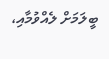ބީލަމަށް ލެއްވުމާއި،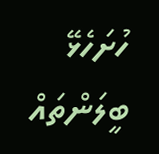ހުށަހެޅޭ ބީލަންތައް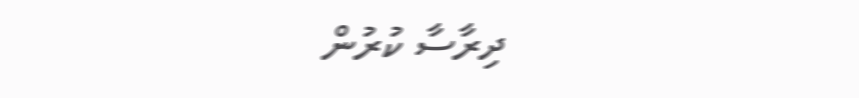ދިރާސާ ކުރުން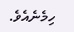ހިމެނެއެވެ.